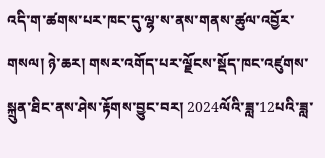འདི་ག་ཚགས་པར་ཁང་དུ་ལྷ་ས་ནས་གནས་ཚུལ་འབྱོར་གསལ། ཉེ་ཆར། གསར་འགོད་པར་ལྗོངས་སྡོད་ཁང་འཛུགས་སྐྲུན་ཐིང་ནས་ཤེས་རྟོགས་བྱུང་བར། 2024ལོའི་ཟླ་12པའི་ཟླ་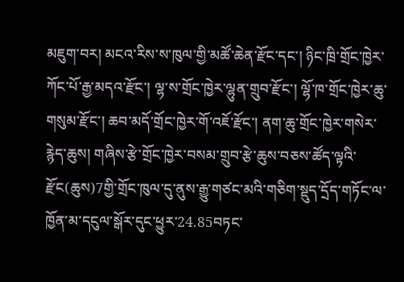མཇུག་བར། མངའ་རིས་ས་ཁུལ་གྱི་མཚོ་ཆེན་རྫོང་དང་། ཉིང་ཁྲི་གྲོང་ཁྱེར་ཀོང་པོ་རྒྱ་མདའ་རྫོང་། ལྷ་ས་གྲོང་ཁྱེར་ལྷུན་གྲུབ་རྫོང་། ལྷོ་ཁ་གྲོང་ཁྱེར་ཆུ་གསུམ་རྫོང་། ཆབ་མདོ་གྲོང་ཁྱེར་གོ་འཇོ་རྫོང་། ནག་ཆུ་གྲོང་ཁྱེར་གསེར་རྙེད་ཆུས། གཞིས་རྩེ་གྲོང་ཁྱེར་བསམ་གྲུབ་རྩེ་ཆུས་བཅས་ཚོད་ལྟའི་རྫོང(ཆུས)7གྱི་གྲོང་ཁུལ་དུ་ནུས་རྒྱུ་གཙང་མའི་གཅིག་སྡུད་དྲོད་གཏོང་ལ་ཁྱོན་མ་དངུལ་སྒོར་དུང་ཕྱུར་24.85བཏང་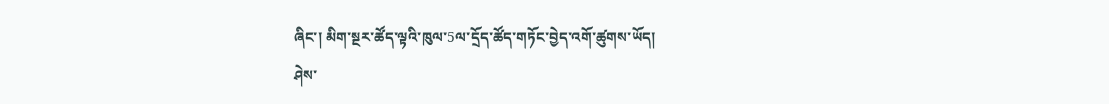ཞིང་། མིག་སྔར་ཚོད་ལྟའི་ཁུལ་5ལ་དྲོད་ཚོད་གཏོང་བྱེད་འགོ་ཚུགས་ཡོད།
ཤེས་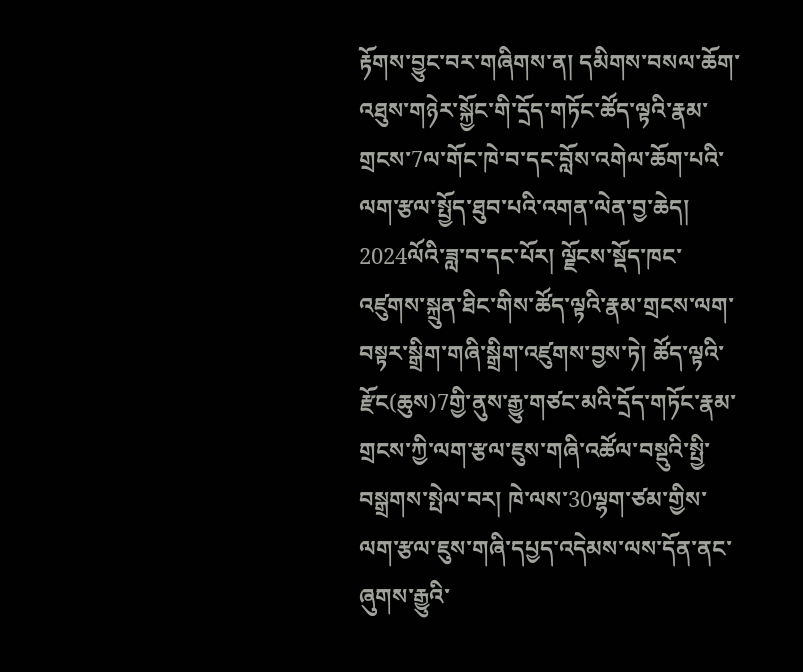རྟོགས་བྱུང་བར་གཞིགས་ན། དམིགས་བསལ་ཆོག་འཐུས་གཉེར་སྐྱོང་གི་དྲོད་གཏོང་ཚོད་ལྟའི་རྣམ་གྲངས་7ལ་གོང་ཁེ་བ་དང་བློས་འགེལ་ཆོག་པའི་ལག་རྩལ་སྤྱོད་ཐུབ་པའི་འགན་ལེན་བྱ་ཆེད། 2024ལོའི་ཟླ་བ་དང་པོར། ལྗོངས་སྡོད་ཁང་འཛུགས་སྐྲུན་ཐིང་གིས་ཚོད་ལྟའི་རྣམ་གྲངས་ལག་བསྟར་སྒྲིག་གཞི་སྒྲིག་འཛུགས་བྱས་ཏེ། ཚོད་ལྟའི་རྫོང(ཆུས)7གྱི་ནུས་རྒྱུ་གཙང་མའི་དྲོད་གཏོང་རྣམ་གྲངས་ཀྱི་ལག་རྩལ་ཇུས་གཞི་འཚོལ་བསྡུའི་སྤྱི་བསྒྲགས་སྤེལ་བར། ཁེ་ལས་30ལྷག་ཙམ་གྱིས་ལག་རྩལ་ཇུས་གཞི་དཔྱད་འདེམས་ལས་དོན་ནང་ཞུགས་རྒྱུའི་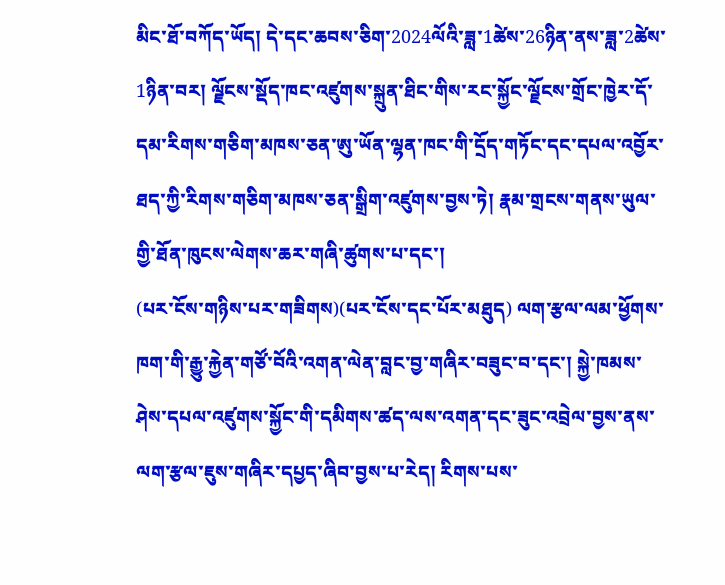མིང་ཐོ་བཀོད་ཡོད། དེ་དང་ཆབས་ཅིག་2024ལོའི་ཟླ་1ཚེས་26ཉིན་ནས་ཟླ་2ཚེས་1ཉིན་བར། ལྗོངས་སྡོད་ཁང་འཛུགས་སྐྲུན་ཐིང་གིས་རང་སྐྱོང་ལྗོངས་གྲོང་ཁྱེར་དོ་དམ་རིགས་གཅིག་མཁས་ཅན་ཨུ་ཡོན་ལྷན་ཁང་གི་དྲོད་གཏོང་དང་དཔལ་འབྱོར་ཐད་ཀྱི་རིགས་གཅིག་མཁས་ཅན་སྒྲིག་འཛུགས་བྱས་ཏེ། རྣམ་གྲངས་གནས་ཡུལ་གྱི་ཐོན་ཁུངས་ལེགས་ཆར་གཞི་ཚུགས་པ་དང་།
(པར་ངོས་གཉིས་པར་གཟིགས)(པར་ངོས་དང་པོར་མཐུད) ལག་རྩལ་ལམ་ཕྱོགས་ཁག་གི་རྒྱུ་རྐྱེན་གཙོ་བོའི་འགན་ལེན་བླང་བྱ་གཞིར་བཟུང་བ་དང་། སྐྱེ་ཁམས་ཤེས་དཔལ་འཛུགས་སྐྱོང་གི་དམིགས་ཚད་ལས་འགན་དང་ཟུང་འབྲེལ་བྱས་ནས་ལག་རྩལ་ཇུས་གཞིར་དཔྱད་ཞིབ་བྱས་པ་རེད། རིགས་པས་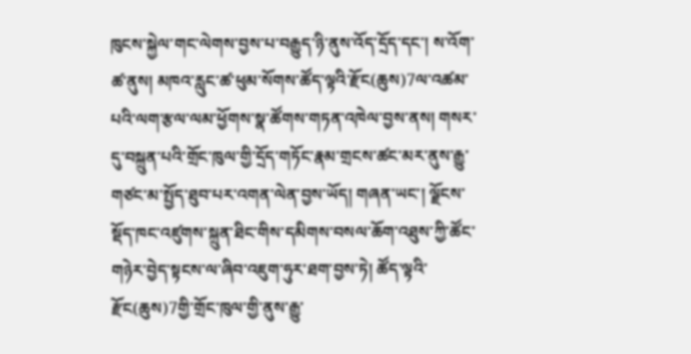ཁུངས་སྐྱེལ་གང་ལེགས་བྱས་པ་བརྒྱུད་ཉི་ནུས་འོད་དྲོད་དང་། ས་འོག་ཚ་ནུས། མཁའ་རླུང་ཚ་ཕུམ་སོགས་ཚོད་ལྟའི་རྫོང(ཆུས)7ལ་འཚམ་པའི་ལག་རྩལ་ལམ་ཕྱོགས་སྣ་ཚོགས་གཏན་འཁེལ་བྱས་ནས། གསར་དུ་བསྐྲུན་པའི་གྲོང་ཁུལ་གྱི་དྲོད་གཏོང་རྣམ་གྲངས་ཚང་མར་ནུས་རྒྱུ་གཙང་མ་སྤྱོད་ཐུབ་པར་འགན་ལེན་བྱས་ཡོད། གཞན་ཡང་། ལྗོངས་སྡོད་ཁང་འཛུགས་སྐྲུན་ཐིང་གིས་དམིགས་བསལ་ཆོག་འཐུས་ཀྱི་ཚོང་གཉེར་བྱེད་སྟངས་ལ་ཞིབ་འཇུག་ཧུར་ཐག་བྱས་ཏེ། ཚོད་ལྟའི་རྫོང(ཆུས)7གྱི་གྲོང་ཁུལ་གྱི་ནུས་རྒྱུ་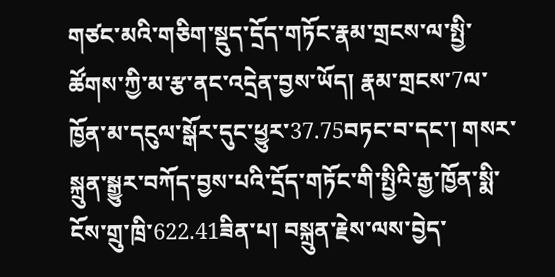གཙང་མའི་གཅིག་སྡུད་དྲོད་གཏོང་རྣམ་གྲངས་ལ་སྤྱི་ཚོགས་ཀྱི་མ་རྩ་ནང་འདྲེན་བྱས་ཡོད། རྣམ་གྲངས་7ལ་ཁྱོན་མ་དངུལ་སྒོར་དུང་ཕྱུར་37.75བཏང་བ་དང་། གསར་སྐྲུན་སྒྱུར་བཀོད་བྱས་པའི་དྲོད་གཏོང་གི་སྤྱིའི་རྒྱ་ཁྱོན་སྨི་ངོས་གྲུ་ཁྲི་622.41ཟིན་པ། བསྐྲུན་རྗེས་ལས་བྱེད་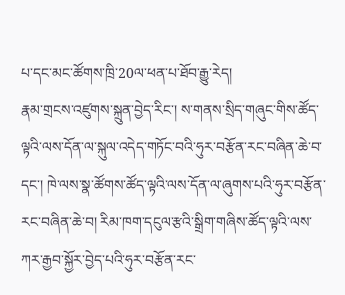པ་དང་མང་ཚོགས་ཁྲི་20ལ་ཕན་པ་ཐོབ་རྒྱུ་རེད།
རྣམ་གྲངས་འཛུགས་སྐྲུན་བྱེད་རིང་། ས་གནས་སྲིད་གཞུང་གིས་ཚོད་ལྟའི་ལས་དོན་ལ་སྐུལ་འདེད་གཏོང་བའི་ཧུར་བརྩོན་རང་བཞིན་ཆེ་བ་དང་། ཁེ་ལས་སྣ་ཚོགས་ཚོད་ལྟའི་ལས་དོན་ལ་ཞུགས་པའི་ཧུར་བརྩོན་རང་བཞིན་ཆེ་བ། རིམ་ཁག་དངུལ་རྩའི་སྒྲིག་གཞིས་ཚོད་ལྟའི་ལས་ཀར་རྒྱབ་སྐྱོར་བྱེད་པའི་ཧུར་བརྩོན་རང་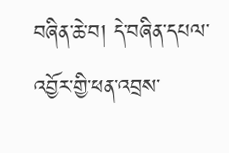བཞིན་ཆེ་བ། དེ་བཞིན་དཔལ་འབྱོར་གྱི་ཕན་འབྲས་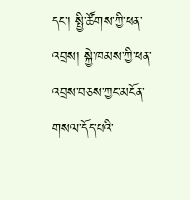དང་། སྤྱི་ཚོགས་ཀྱི་ཕན་འབྲས། སྐྱེ་ཁམས་ཀྱི་ཕན་འབྲས་བཅས་ཀྱང་མངོན་གསལ་དོད་པའི་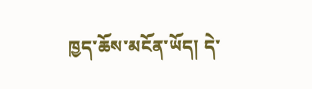ཁྱད་ཆོས་མངོན་ཡོད། དེ་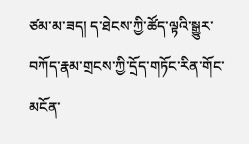ཙམ་མ་ཟད། ད་ཐེངས་ཀྱི་ཚོད་ལྟའི་སྒྱུར་བཀོད་རྣམ་གྲངས་ཀྱི་དྲོད་གཏོང་རིན་གོང་མངོན་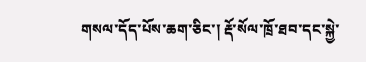གསལ་དོད་པོས་ཆག་ཅིང་། རྡོ་སོལ་ཁྲོ་ཐབ་དང་སྐྱེ་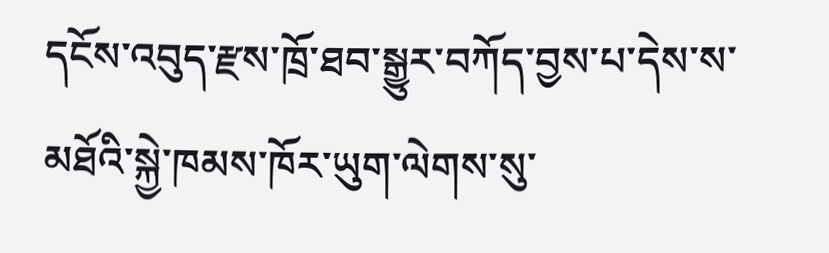དངོས་འབུད་རྫས་ཁྲོ་ཐབ་སྒྱུར་བཀོད་བྱས་པ་དེས་ས་མཐོའི་སྐྱེ་ཁམས་ཁོར་ཡུག་ལེགས་སུ་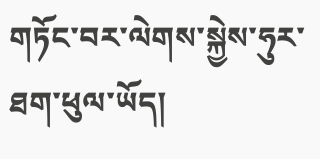གཏོང་བར་ལེགས་སྐྱེས་ཧུར་ཐག་ཕུལ་ཡོད།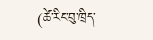(ཚེ་རིང་བུ་ཁྲིད་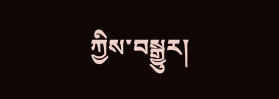ཀྱིས་བསྒྱུར།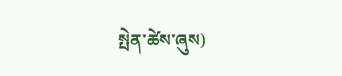སྤེན་ཚེས་ཞུས)